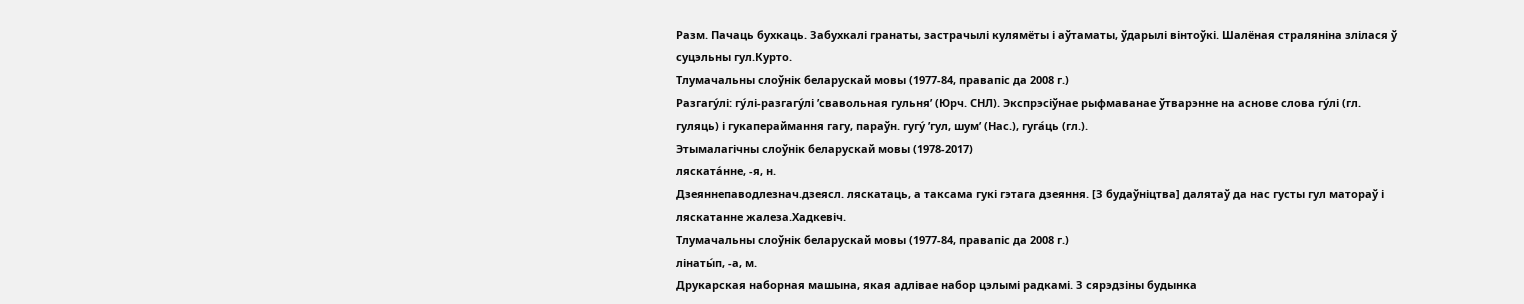Разм. Пачаць бухкаць. Забухкалі гранаты, застрачылі кулямёты і аўтаматы, ўдарылі вінтоўкі. Шалёная страляніна злілася ў суцэльны гул.Курто.
Тлумачальны слоўнік беларускай мовы (1977-84, правапіс да 2008 г.)
Разгагу́лі: гу́лі‑разгагу́лі ’свавольная гульня’ (Юрч. СНЛ). Экспрэсіўнае рыфмаванае ўтварэнне на аснове слова гу́лі (гл. гуляць) і гукапераймання гагу, параўн. гугу́ ’гул, шум’ (Нас.), гуга́ць (гл.).
Этымалагічны слоўнік беларускай мовы (1978-2017)
ляската́нне, ‑я, н.
Дзеяннепаводлезнач.дзеясл. ляскатаць, а таксама гукі гэтага дзеяння. [З будаўніцтва] далятаў да нас густы гул матораў і ляскатанне жалеза.Хадкевіч.
Тлумачальны слоўнік беларускай мовы (1977-84, правапіс да 2008 г.)
лінаты́п, ‑а, м.
Друкарская наборная машына, якая адлівае набор цэлымі радкамі. З сярэдзіны будынка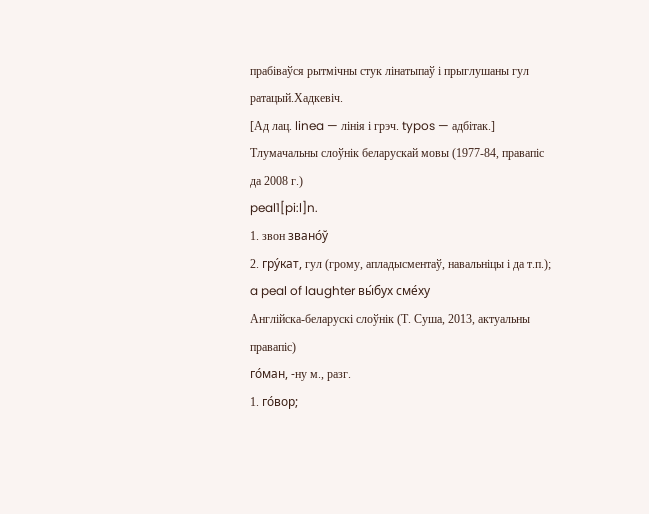прабіваўся рытмічны стук лінатыпаў і прыглушаны гул ратацый.Хадкевіч.
[Ад лац. linea — лінія і грэч. typos — адбітак.]
Тлумачальны слоўнік беларускай мовы (1977-84, правапіс да 2008 г.)
peal1[pi:l]n.
1. звон звано́ў
2. гру́кат, гул (грому, апладысментаў, навальніцы і да т.п.);
a peal of laughter вы́бух сме́ху
Англійска-беларускі слоўнік (Т. Суша, 2013, актуальны правапіс)
го́ман, -ну м., разг.
1. го́вор;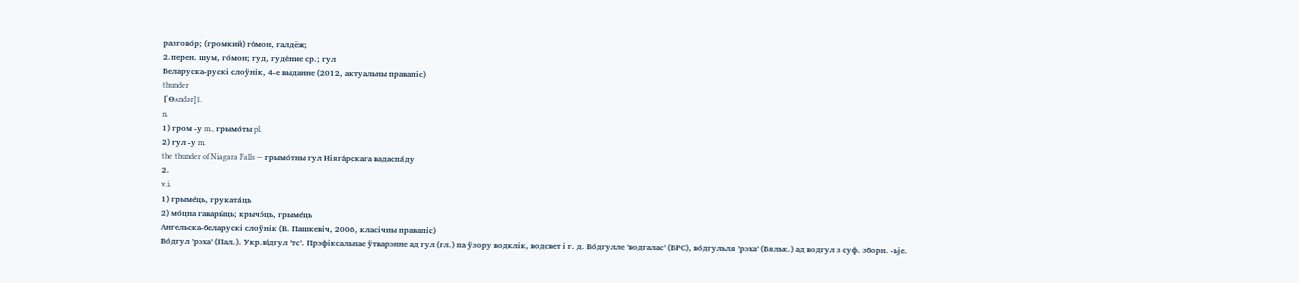разгово́р; (громкий) го́мон, галдёж;
2.перен. шум, го́мон; гуд, гуде́ние ср.; гул
Беларуска-рускі слоўнік, 4-е выданне (2012, актуальны правапіс)
thunder
[ˈӨʌndər]1.
n.
1) гром -у m., грымо́ты pl.
2) гул -у m.
the thunder of Niagara Falls — грымо́тны гул Ніяга́рскага вадаспа́ду
2.
v.i.
1) грыме́ць, груката́ць
2) мо́цна гавары́ць; крычэ́ць, грыме́ць
Ангельска-беларускі слоўнік (В. Пашкевіч, 2006, класічны правапіс)
Во́дгул ’рэха’ (Пал.). Укр.ві́дгул ’тс’. Прэфіксальнае ўтварэнне ад гул (гл.) па ўзору водклік, водсвет і г. д. Во́дгулле ’водгалас’ (БРС), во́дгульля ’рэха’ (Бяльк.) ад водгул з суф. зборн. ‑ьje.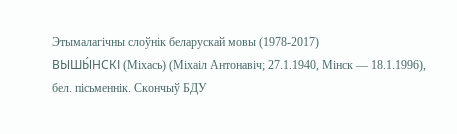Этымалагічны слоўнік беларускай мовы (1978-2017)
ВЫШЫ́НСКІ (Міхась) (Міхаіл Антонавіч; 27.1.1940, Мінск — 18.1.1996),
бел. пісьменнік. Скончыў БДУ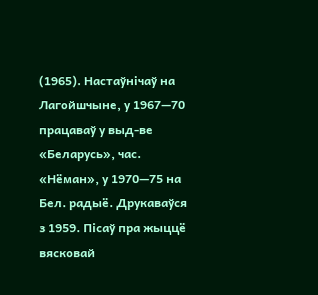(1965). Настаўнічаў на Лагойшчыне, у 1967—70 працаваў у выд-ве «Беларусь», час. «Нёман», у 1970—75 на Бел. радыё. Друкаваўся з 1959. Пісаў пра жыццё вясковай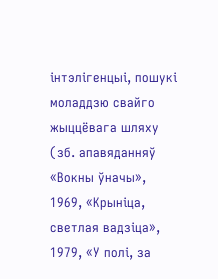інтэлігенцыі, пошукі моладдзю свайго жыццёвага шляху (зб. апавяданняў «Вокны ўначы», 1969, «Крыніца, светлая вадзіца», 1979, «У полі, за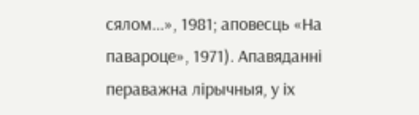сялом...», 1981; аповесць «На павароце», 1971). Апавяданні пераважна лірычныя, у іх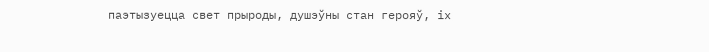паэтызуецца свет прыроды, душэўны стан герояў, іх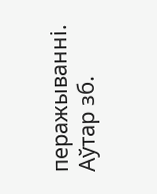перажыванні. Аўтар зб.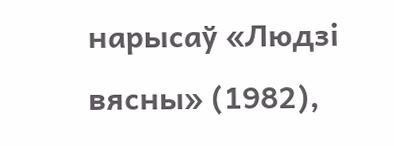нарысаў «Людзі вясны» (1982),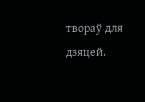твораў для дзяцей.